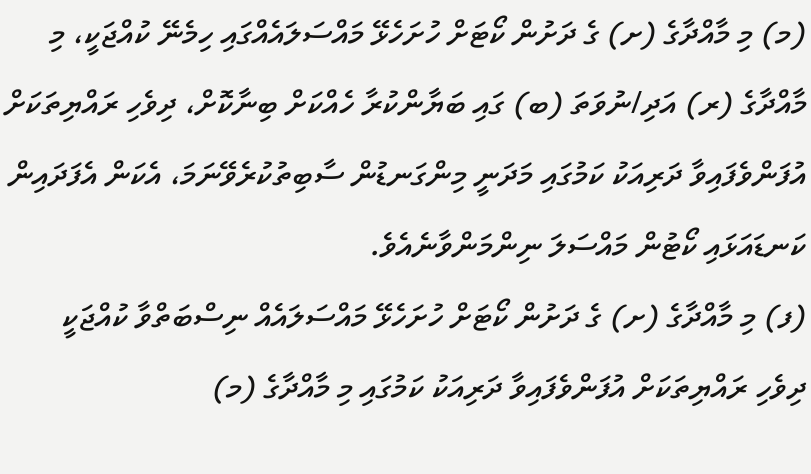(މ) މި މާއްދާގެ (ށ) ގެ ދަށުން ކޯޓަށް ހުށަހެޅޭ މައްސަލައެއްގައި ހިމެނޭ ކުއްޖަކީ، މި މާއްދާގެ (ރ) އަދި/ނުވަތަ (ބ) ގައި ބަޔާންކުރާ ހެއްކަށް ބިނާކޮށް، ދިވެހި ރައްޔިތަކަށް އުފަންވެފައިވާ ދަރިއަކު ކަމުގައި މަދަނީ މިންގަނޑުން ސާބިތުކުރެވޭނަމަ، އެކަން އެފަދައިން ކަނޑައަޅައި ކޯޓުން މައްސަލަ ނިންމަންވާނެއެވެ.
(ފ) މި މާއްދާގެ (ށ) ގެ ދަށުން ކޯޓަށް ހުށަހެޅޭ މައްސަލައެއް ނިސްބަތްވާ ކުއްޖަކީ ދިވެހި ރައްޔިތަކަށް އުފަންވެފައިވާ ދަރިއަކު ކަމުގައި މި މާއްދާގެ (މ)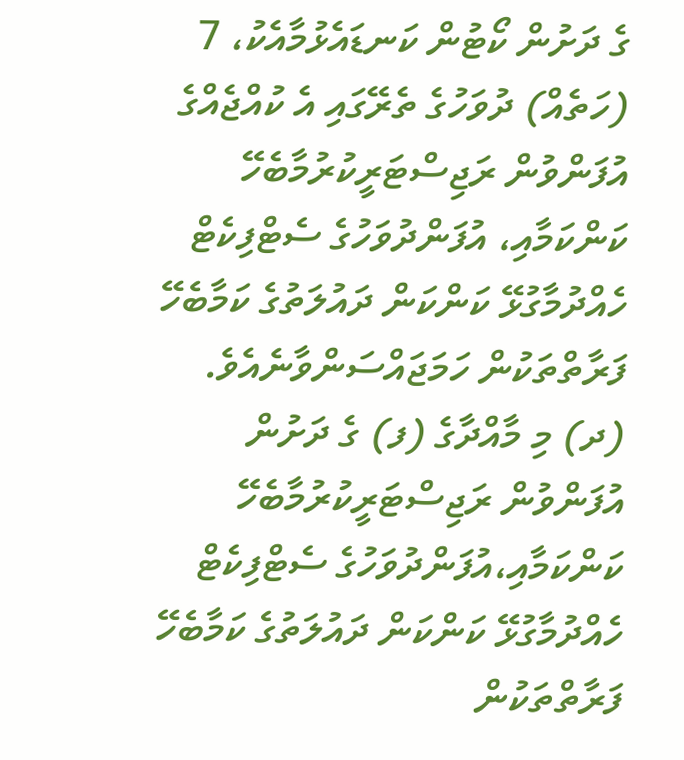ގެ ދަށުން ކޯޓުން ކަނޑައެޅުމާއެކު، 7 (ހަތެއް) ދުވަހުގެ ތެރޭގައި އެ ކުއްޖެއްގެ އުފަންވުން ރަޖިސްޓަރީކުރުމާބެހޭ ކަންކަމާއި، އުފަންދުވަހުގެ ސެޓްފިކެޓް ހެއްދުމާގުޅޭ ކަންކަން ދައުލަތުގެ ކަމާބެހޭ ފަރާތްތަކުން ހަމަޖައްސަންވާނެއެވެ.
(ދ) މި މާއްދާގެ (ފ) ގެ ދަށުން އުފަންވުން ރަޖިސްޓަރީކުރުމާބެހޭ ކަންކަމާއި،އުފަންދުވަހުގެ ސެޓްފިކެޓް ހެއްދުމާގުޅޭ ކަންކަން ދައުލަތުގެ ކަމާބެހޭ ފަރާތްތަކުން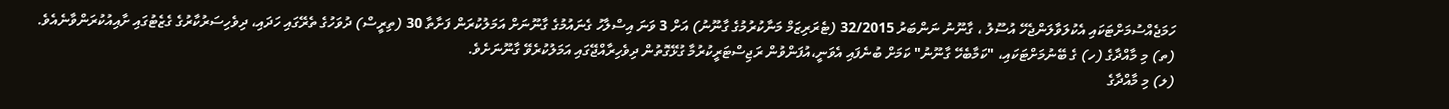ހަމަޖެއްސުމަށްޓަކައި އެކުލަވާލަންޖެހޭ އުސޫލު ، ގާނޫނު ނަންބަރު 32/2015 (ޓެރަރިޒަމް މަނާކުރުމުގެ ގާނޫނު) އަށް 3 ވަނަ އިސްލާހު ގެނައުމުގެ ގާނޫނަށް އަމަލުކުރަން ފަށާތާ 30 (ތިރީސް) ދުވަހުގެ ތެރޭގައި ހަދައި، ދިވެހިސަރުކާރުގެ ގެޒެޓުގައި ށާއިއުކުރަންވާނެއެވެ.
(ތ) މި މާއްދާގެ (ހ) ގެ ބޭނުމަށްޓަކައި، "ކަމާބެހޭ ގާނޫނު" ކަމަށް ބުނެފައި އެވަނީ،އުފަންވުން ރަޖިސްޓަރީކުރުމާ ގުޅޭގޮތުން ދިވެހިރާއްޖޭގައި އަމަލުކުރެވޭ ގާނޫނަށެވެ.
(ލ) މި މާއްދާގެ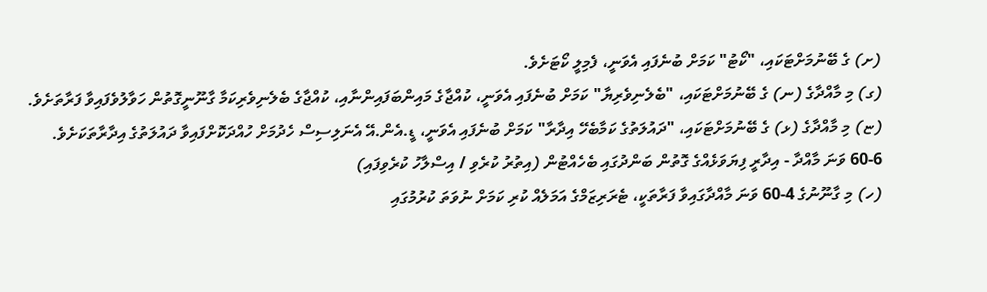(ށ) ގެ ބޭނުމަށްޓަކައި، "ކޯޓު" ކަމަށް ބުނެފައި އެވަނީ، ފެމިލީ ކޯޓަށެވެ.
(ގ) މި މާއްދާގެ (ނ) ގެ ބޭނުމަށްޓަކައި، "ބެލެނިވެރިޔާ" ކަމަށް ބުނެފައި އެވަނީ، ކުއްޖާގެ މައިންބަފައިންނާއި، ކުއްޖާގެ ބެލެނިވެރިކަމާ ގާނޫނީގޮތުން ހަވާލުވެފައިވާ ފަރާތަށެވެ.
(ޏ) މި މާއްދާގެ (ޅ) ގެ ބޭނުމަށްޓަކައި، "ދައުލަތުގެ ކަމާބެހޭ އިދާރާ" ކަމަށް ބުނެފައި އެވަނީ، ޑީ.އެން.އޭ އެނަލިސިސް ހެދުމަށް ހުއްދަކޮށްފައިވާ ދައުލަތުގެ އިދާރާތަކަށެވެ.
60-6 ވަނަ މާއްދާ - އިދާރީ ފިޔަވަޅެއްގެ ގޮތުން ބަންދުގައި ބެހެއްޓުން (އިތުރު ކުރެވި / އިސްލާހު ކުރެވިފައި)
(ހ) މި ގާނޫނުގެ 4-60 ވަނަ މާއްދާގައިވާ ފަރާތަކީ، ޓެރަރިޒަމްގެ އަމަލެއް ކުރި ކަމަށް ނުވަތަ ކުރުމުގައި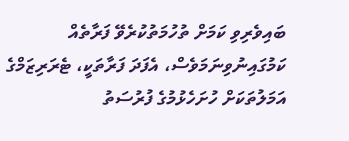ބައިވެރިވި ކަމަށް ތުހުމަތުކުރެވޭ ފަރާތެއް ކަމުގައިނުވިނަމަވެސް، އެފަދަ ފަރާތަކީ، ޓެރަރިޒަމްގެ އަމަލުތަކަށް ހުށަހެޅުމުގެ ފުރުސަތު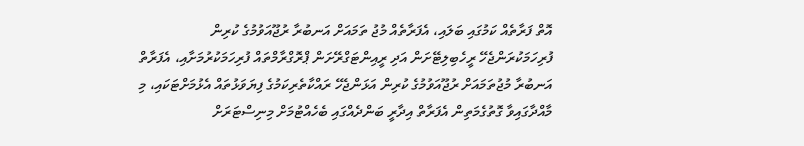އޮތް ފަރާތެއް ކަމުގައި ބަލައި، އެފަރާތެއް މުޖު ތަމައަށް އަނބުރާ ރުޖޫއަވުމުގެ ކުރިން ފުރިހަމަކުރަންޖެހޭ ރީހެބިލިޓޭށަން އަދި ރީއިންޓަގްރޭށަން ޕްރޮގްރާމްތައް ފުރިހަމަކުރުމަށާއި، އެފަރާތް އަނބުރާ މުޖުތަމައަށް ރުޖޫއަވުމުގެ ކުރިން އަޅަންޖެހޭ ރައްކާތެރިކަމުގެ ފިޔަވަޅުތައް އެޅުމަށްޓަކައި، މި މާއްދާގައިވާ ގޮތުގެމަތިން އެފަރާތް އިދާރީ ބަންދެއްގައި ބެހެއްޓުމަށް މިނިސްޓަރަށް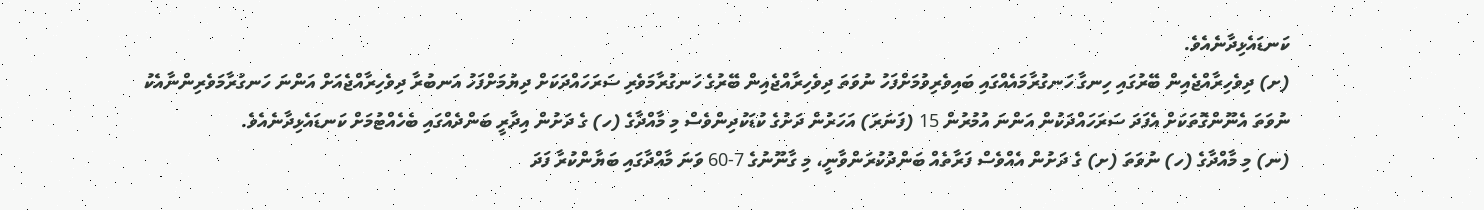ކަނޑައެޅިދާނެއެވެ.
(ށ) ދިވެހިރާއްޖެއިން ބޭރުގައި ހިނގާ ހަނގުރާމައެއްގައި ބައިވެރިވުމަށްފަހު ނުވަތަ ދިވެހިރާއްޖެއިން ބޭރުގެ ހަނގުރާމަވެރި ސަރަހައްދަކަށް ދިޔުމަށްފަހު އަނބުރާ ދިވެހިރާއްޖެއަށް އަންނަ ހަނގުރާމަވެރިންނާއެކު ނުވަތަ އެނޫންގޮތަކަށް އެފަދަ ސަރަހައްދަކުން އަންނަ އުމުރުން 15 (ފަނަރަ) އަހަރުން ދަށުގެ ކުޑަކުދިންވެސް މި މާއްދާގެ (ހ) ގެ ދަށުން އިދާރީ ބަންދެއްގައި ބެހެއްޓުމަށް ކަނޑައެޅިދާނެއެވެ.
(ނ) މި މާއްދާގެ (ހ) ނުވަތަ (ށ) ގެ ދަށުން އެއްވެސް ފަރާތެއް ބަންދުކުރަންވާނީ، މި ގާނޫނުގެ 7-60 ވަނަ މާއްދާގައި ބަޔާންކުރާ ފަދަ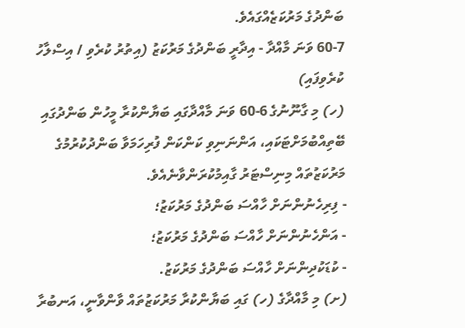ބަންދުގެ މަރުކަޒެއްގައެވެ.
60-7 ވަނަ މާއްދާ - އިދާރީ ބަންދުގެ މަރުކަޒު (އިތުރު ކުރެވި / އިސްލާހު ކުރެވިފައި)
(ހ) މި ގާނޫނުގެ 6-60 ވަނަ މާއްދާގައި ބަޔާންކުރާ މީހުން ބަންދުގައި ބޭތިއްބުމަށްޓަކައި، އަންނަނިވި ކަންކަން ފުރިހަމަވާ ބަންދުކުރުމުގެ މަރުކަޒުތައް މިނިސްޓަރު ގާއިމުކުރަންވާނެއެވެ.
- ފިރިހެނުންނަށް ހާއްސަ ބަންދުގެ މަރުކަޒު؛
- އަންހެނުންނަށް ހާއްސަ ބަންދުގެ މަރުކަޒު؛
- ކުޑަކުދިންނަށް ހާއްސަ ބަންދުގެ މަރުކަޒު.
(ށ) މި މާއްދާގެ (ހ) ގައި ބަޔާންކުރާ މަރުކަޒުތައް ވާންވާނީ، އަނބުރާ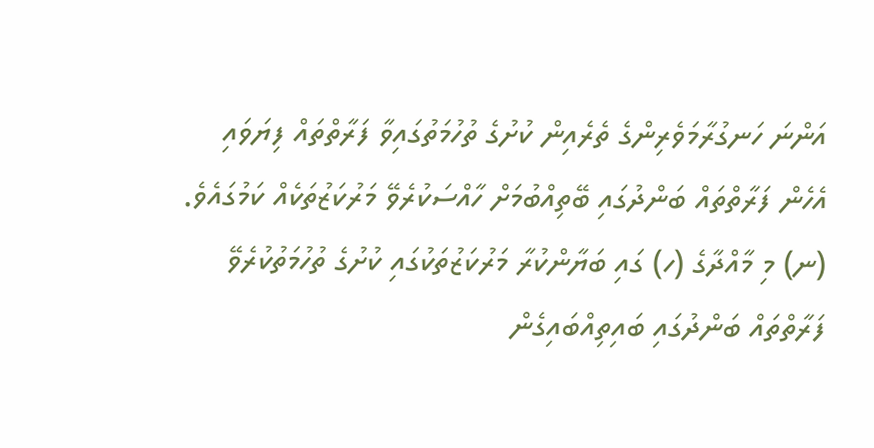އަންނަ ހަނގުރާމަވެރިންގެ ތެރެއިން ކުށުގެ ތުހުމަތުގައިވާ ފަރާތްތައް ފިޔަވައި އެހެން ފަރާތްތައް ބަންދުގައި ބޭތިއްބުމަށް ހާއްސަކުރެވޭ މަރުކަޒުތަކެއް ކަމުގައެވެ.
(ނ) މި މާއްދާގެ (ހ) ގައި ބަޔާންކުރާ މަރުކަޒުތަކުގައި ކުށުގެ ތުހުމަތުކުރެވޭ ފަރާތްތައް ބަންދުގައި ބައިތިއްބައިގެން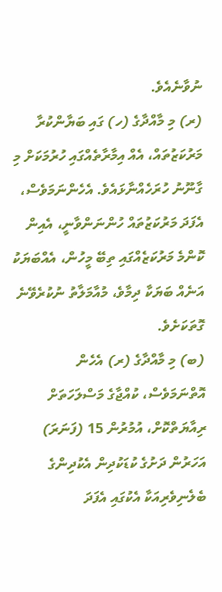ނުވާނެއެވެ.
(ރ) މި މާއްދާގެ (ހ) ގައި ބަޔާންކުރާ މަރުކަޒުތައް، އެއް އިމާރާތެއްގައި ހުރުމަކަށް މި ގާނޫނު ހުރަހެއްނާޅައެވެ. އެހެންނަމަވެސް، އެފަދަ މަރުކަޒުތައް ހުންނަންވާނީ، އެއިން ކޮންމެ މަރުކަޒެއްގައި ތިބޭ މީހުން، އެއްބަޔަކު އަނެއް ބަޔަކާ ދިމާވެ، މުއާމަލާތު ނުކުރެވޭނެ ގޮތަކަށެވެ.
(ބ) މި މާއްދާގެ (ރ) އެހެން އޮތްނަމަވެސް، ކުއްޖާގެ މަސްލަހަތަށް ރިއާޔަތްކޮށް، އުމުރުން 15 (ފަނަރަ) އަހަރުން ދަށުގެ ކުޑަކުދިން އެކުދިންގެ ބެލެނިވެރިއަކާ އެކުގައި އެފަދަ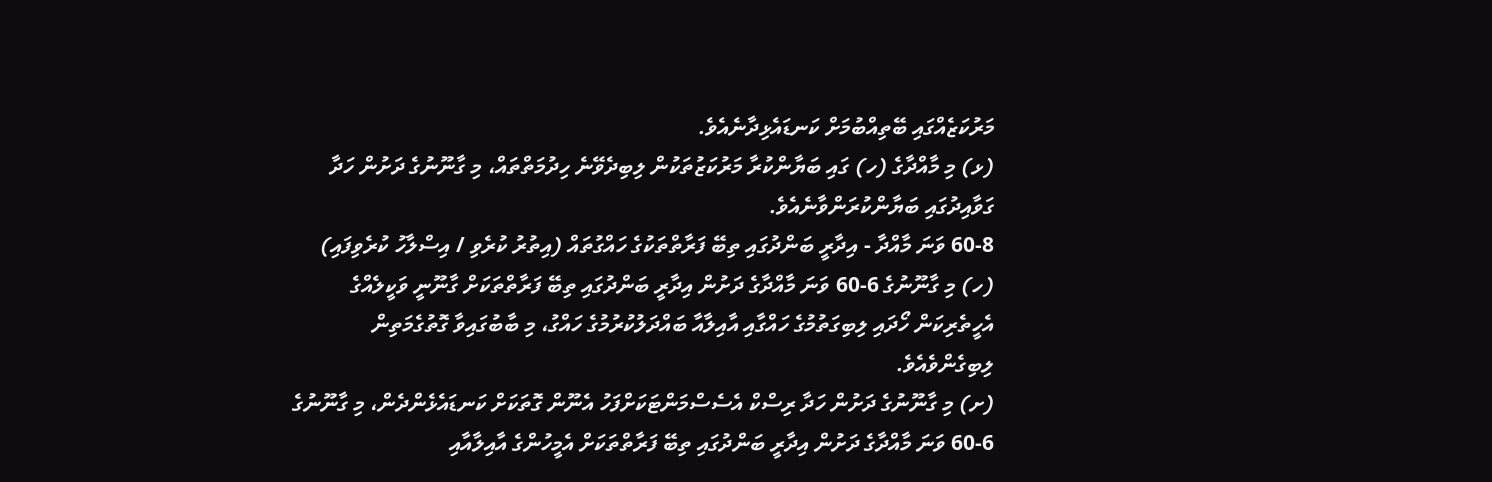މަރުކަޒެއްގައި ބޭތިއްބުމަށް ކަނޑައެޅިދާނެއެވެ.
(ޅ) މި މާއްދާގެ (ހ) ގައި ބަޔާންކުރާ މަރުކަޒުތަކުން ލިބިދެވޭނެ ހިދުމަތްތައް، މި ގާނޫނުގެ ދަށުން ހަދާ ގަވާއިދުގައި ބަޔާންކުރަންވާނެއެވެ.
60-8 ވަނަ މާއްދާ - އިދާރީ ބަންދުގައި ތިބޭ ފަރާތްތަކުގެ ހައްގުތައް (އިތުރު ކުރެވި / އިސްލާހު ކުރެވިފައި)
(ހ) މި ގާނޫނުގެ 6-60 ވަނަ މާއްދާގެ ދަށުން އިދާރީ ބަންދުގައި ތިބޭ ފަރާތްތަކަށް ގާނޫނީ ވަކީލެއްގެ އެހީތެރިކަން ހޯދައި ލިބިގަތުމުގެ ހައްގާއި އާއިލާއާ ބައްދަލުކުރުމުގެ ހައްގު، މި ބާބުގައިވާ ގޮތުގެމަތިން ލިބިގެންވެއެވެ.
(ށ) މި ގާނޫނުގެ ދަށުން ހަދާ ރިސްކް އެސެސްމަންޓަކަށްފަހު އެނޫން ގޮތަކަށް ކަނޑައެޅެންދެން، މި ގާނޫނުގެ 6-60 ވަނަ މާއްދާގެ ދަށުން އިދާރީ ބަންދުގައި ތިބޭ ފަރާތްތަކަށް އެމީހުންގެ އާއިލާއާއި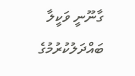ގާނޫނީ ވަކީލާ ބައްދަލުކުރުމުގެ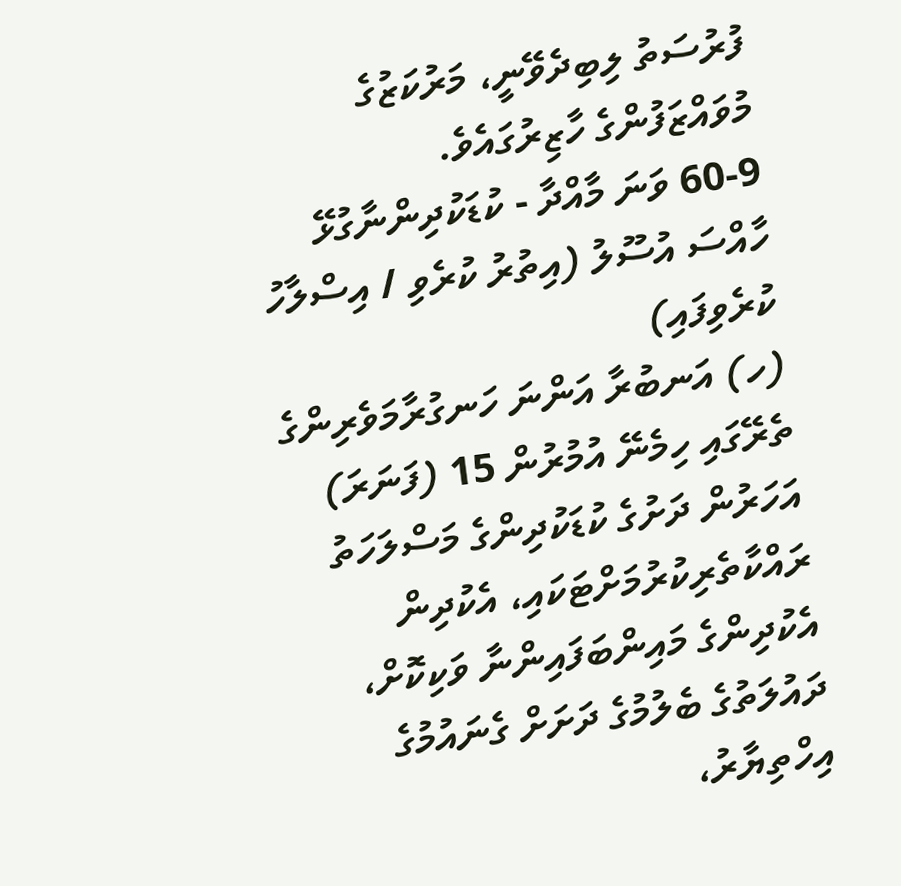ފުރުސަތު ލިބިދެވޭނީ، މަރުކަޒުގެ މުވައްޒަފުންގެ ހާޒިރުގައެވެ.
60-9 ވަނަ މާއްދާ - ކުޑަކުދިންނާގުޅޭ ހާއްސަ އުސޫލު (އިތުރު ކުރެވި / އިސްލާހު ކުރެވިފައި)
(ހ) އަނބުރާ އަންނަ ހަނގުރާމަވެރިންގެ ތެރޭގައި ހިމެނޭ އުމުރުން 15 (ފަނަރަ) އަހަރުން ދަށުގެ ކުޑަކުދިންގެ މަސްލަހަތު ރައްކާތެރިކުރުމަށްޓަކައި، އެކުދިން އެކުދިންގެ މައިންބަފައިންނާ ވަކިކޮށް، ދައުލަތުގެ ބެލުމުގެ ދަށަށް ގެނައުމުގެ އިހްތިޔާރު،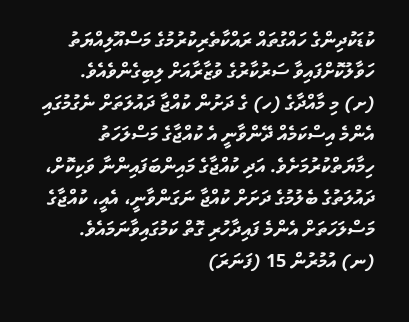ކުޑަކުދިންގެ ހައްގުތައް ރައްކާތެރިކުރުމުގެ މަސްއޫލިއްޔަތު ހަވާލުކޮށްފައިވާ ސަރުކާރުގެ ވުޒާރާއަށް ލިބިގެންވެއެވެ.
(ށ) މި މާއްދާގެ (ހ) ގެ ދަށުން ކުއްޖާ ދައުލަތަށް ނެގުމުގައި އެންމެ އިސްކަމެއް ދޭންވާނީ އެ ކުއްޖާގެ މަސްލަހަތު ހިމާޔަތްކުރުމަށެވެ. އަދި ކުއްޖާގެ މައިންބަފައިންނާ ވަކިކޮށް، ދައުލަތުގެ ބެލުމުގެ ދަށަށް ކުއްޖާ ނަގަންވާނީ، އެއީ، ކުއްޖާގެ މަސްލަހަތަށް އެންމެ ފައިދާހުރި ގޮތް ކަމުގައިވާނަމައެވެ.
(ނ) އުމުރުން 15 (ފަނަރަ)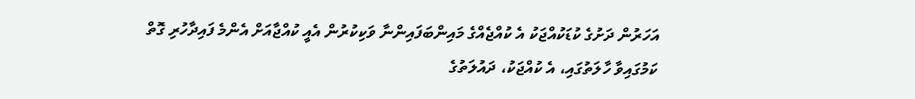އަހަރުން ދަށުގެ ކުޑަކުއްޖަކު އެ ކުއްޖެއްގެ މައިންބަފައިންނާ ވަކިކުރުން އެއީ ކުއްޖާއަށް އެންމެ ފައިދާހުރި ގޮތް ކަމުގައިވާ ހާލަތުގައި، އެ ކުއްޖަކު، ދައުލަތުގެ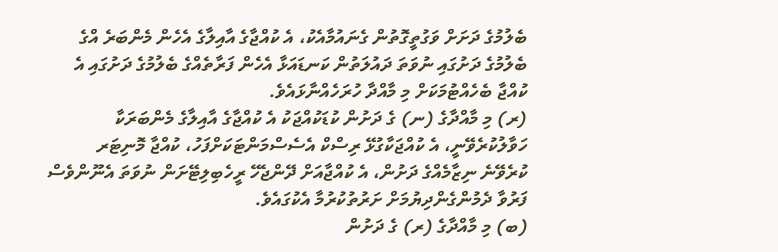ބެލުމުގެ ދަށަށް ވަގުތީގޮތުން ގެނައުމާއެކު، އެ ކުއްޖާގެ އާއިލާގެ އެހެން މެންބަރެ އްގެ ބެލުމުގެ ދަށުގައި ނުވަތަ ދައުލަތުން ކަނޑައަޅާ އެހެން ފަރާތެއްގެ ބެލުމުގެ ދަށުގައި އެ ކުއްޖާ ބެހެއްޓުމަކަށް މި މާއްދާ ހުރަހެއްނާޅައެވެ.
(ރ) މި މާއްދާގެ (ނ) ގެ ދަށުން ކުޑަކުއްޖަކު އެ ކުއްޖާގެ އާއިލާގެ މެންބަރަކާ ހަވާލުކުރެވޭނީ، އެ ކުއްޖަކާގުޅޭ ރިސްކް އެސެސްމަންޓަކަށްފަހު، ކުއްޖާ މޮނިޓަރ ކުރެވޭނެ ނިޒާމެއްގެ ދަށުން، އެ ކުއްޖާއަށް ދޭންޖެހޭ ރީހެބިލިޓޭށަން ނުވަތަ އެނޫންވެސް ފަރުވާ ދެމުންގެންދިޔުމަށް ށަރުތުކުރުމާ އެކުގައެވެ.
(ބ) މި މާއްދާގެ (ރ) ގެ ދަށުން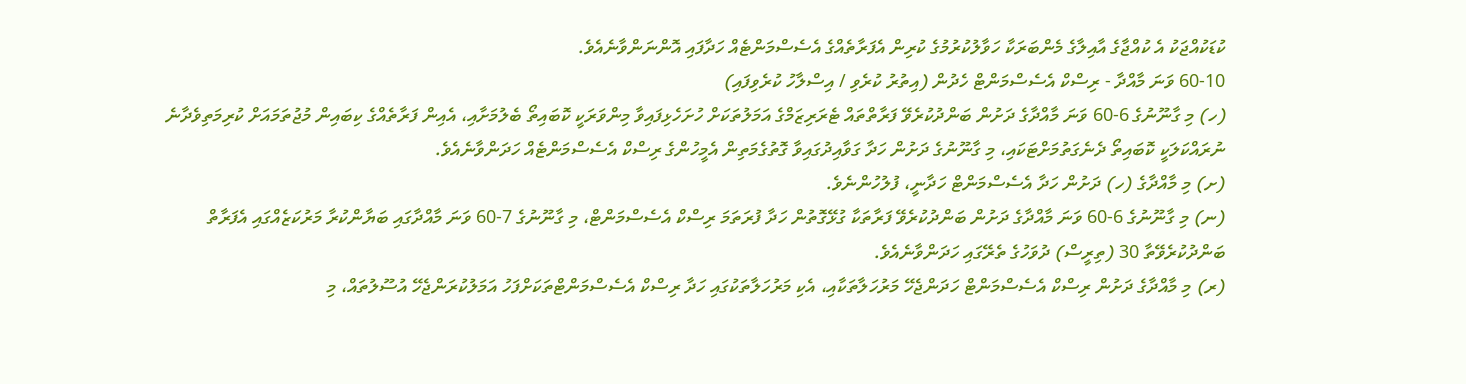ކުޑަކުއްޖަކު އެ ކުއްޖާގެ އާއިލާގެ މެންބަރަކާ ހަވާލުކުރުމުގެ ކުރިން އެފަރާތެއްގެ އެސެސްމަންޓެއް ހަދާފައި އޮންނަންވާނެއެވެ.
60-10 ވަނަ މާއްދާ - ރިސްކް އެސެސްމަންޓް ހެދުން (އިތުރު ކުރެވި / އިސްލާހު ކުރެވިފައި)
(ހ) މި ގާނޫނުގެ 6-60 ވަނަ މާއްދާގެ ދަށުން ބަންދުކުރެވޭ ފަރާތްތައް ޓެރަރިޒަމްގެ އަމަލުތަކަށް ހުށަހެޅިފައިވާ މިންވަރަކީ ކޮބައިތޯ ބެލުމަށާއި، އެއިން ފަރާތެއްގެ ކިބައިން މުޖުތަމައަށް ކުރިމަތިވެދާނެ ނުރައްކަލަކީ ކޮބައިތޯ ދެނެގަތުމަށްޓަކައި، މި ގާނޫނުގެ ދަށުން ހަދާ ގަވާއިދުގައިވާ ގޮތުގެމަތިން އެމީހުންގެ ރިސްކް އެސެސްމަންޓެއް ހަދަންވާނެއެވެ.
(ށ) މި މާއްދާގެ (ހ) ދަށުން ހަދާ އެސެސްމަންޓް ހަދާނީ، ފުލުހުންނެވެ.
(ނ) މި ގާނޫނުގެ 6-60 ވަނަ މާއްދާގެ ދަށުން ބަންދުކުރެވޭ ފަރާތަކާ ގުޅޭގޮތުން ހަދާ ފުރަތަމަ ރިސްކް އެސެސްމަންޓް، މި ގާނޫނުގެ 7-60 ވަނަ މާއްދާގައި ބަޔާންކުރާ މަރުކަޒެއްގައި އެފަރާތް ބަންދުކުރެވޭތާ 30 (ތިރީސް) ދުވަހުގެ ތެރޭގައި ހަދަންވާނެއެވެ.
(ރ) މި މާއްދާގެ ދަށުން ރިސްކް އެސެސްމަންޓް ހަދަންޖެހޭ މަރުހަލާތަކާއި، އެކި މަރުހަލާތަކުގައި ހަދާ ރިސްކް އެސެސްމަންޓްތަކަށްފަހު އަމަލުކުރަންޖެހޭ އުސޫލުތައް، މި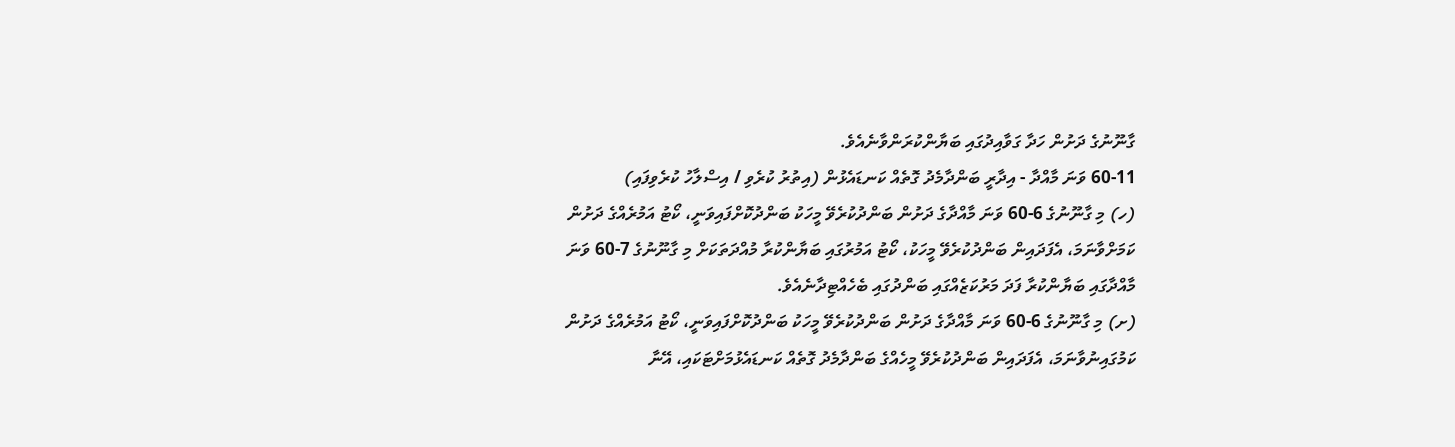ގާނޫނުގެ ދަށުން ހަދާ ގަވާއިދުގައި ބަޔާންކުރަންވާނެއެވެ.
60-11 ވަނަ މާއްދާ - އިދާރީ ބަންދާމެދު ގޮތެއް ކަނޑައެޅުން (އިތުރު ކުރެވި / އިސްލާހު ކުރެވިފައި)
(ހ) މި ގާނޫނުގެ 6-60 ވަނަ މާއްދާގެ ދަށުން ބަންދުކުރެވޭ މީހަކު ބަންދުކޮށްފައިވަނީ، ކޯޓު އަމުރެއްގެ ދަށުން ކަމަށްވާނަމަ، އެފަދައިން ބަންދުކުރެވޭ މީހަކު، ކޯޓު އަމުރުގައި ބަޔާންކުރާ މުއްދަތަކަށް މި ގާނޫނުގެ 7-60 ވަނަ މާއްދާގައި ބަޔާންކުރާ ފަދަ މަރުކަޒެއްގައި ބަންދުގައި ބެހެއްޓިދާނެއެވެ.
(ށ) މި ގާނޫނުގެ 6-60 ވަނަ މާއްދާގެ ދަށުން ބަންދުކުރެވޭ މީހަކު ބަންދުކޮށްފައިވަނީ، ކޯޓު އަމުރެއްގެ ދަށުން ކަމުގައިނުވާނަމަ، އެފަދައިން ބަންދުކުރެވޭ މީހެއްގެ ބަންދާމެދު ގޮތެއް ކަނޑައެޅުމަށްޓަކައި، އޭނާ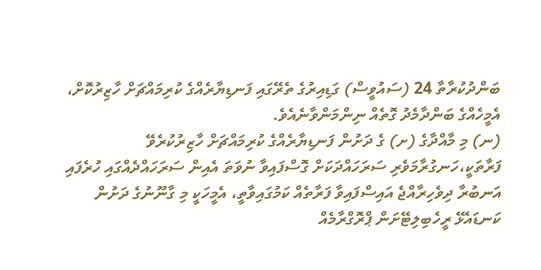ބަންދުކުރާތާ 24 (ސައުވީސް) ގަޑިއިރުގެ ތެރޭގައި ފަނޑިޔާރެއްގެ ކުރިމައްޗަށް ހާޒިރުކޮށް، އެމީހެއްގެ ބަންދާމެދު ގޮތެއް ނިންމަންވާނެއެވެ.
(ނ) މި މާއްދާގެ (ށ) ގެ ދަށުން ފަނޑިޔާރެއްގެ ކުރިމައްޗަށް ހާޒިރުކުރެވޭ ފަރާތަކީ،ހަނގުރާމަވެރި ސަރަހައްދަކަށް ގޮސްފައިވާ ނުވަތަ އެއިން ސަރަހައްދެއްގައި ހުރެފައި އަނބުރާ ދިވެހިރާއްޖެ އައިސްފައިވާ ފަރާތެއް ކަމުގައިވާތީ، އެމީހަކީ މި ގާނޫނުގެ ދަށުން ކަނޑައެޅޭ ރީހެބިލިޓޭށަން ޕްރޮގްރާމެއް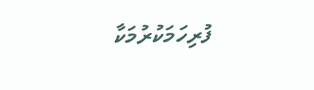ފުރިހަމަކުރުމަކާ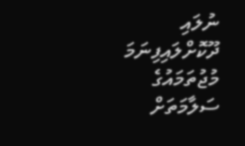ނުލައި ދޫކޮށްލައިފިނަމަ މުޖުތަމައުގެ ސަލާމަތަށް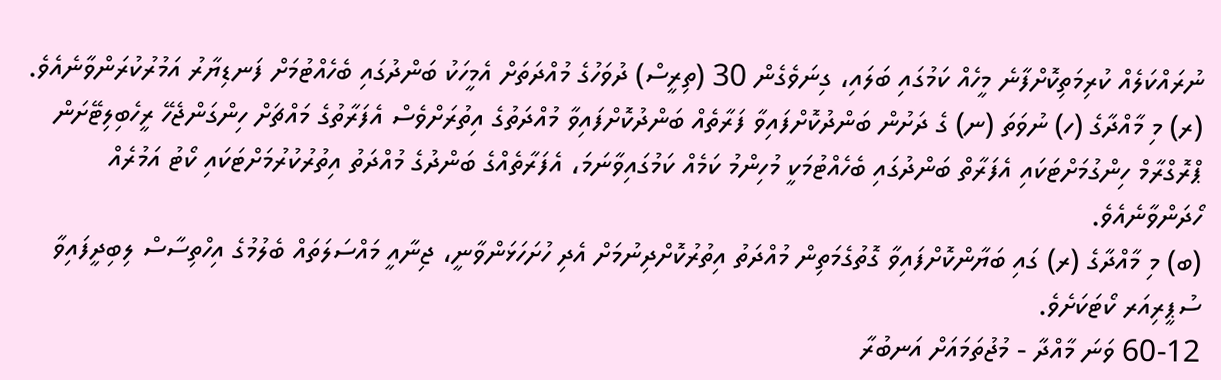ނުރައްކަލެއް ކުރިމަތިކޮށްފާނެ މީހެއް ކަމުގައި ބަލައި، ގިނަވެގެން 30 (ތިރީސް) ދުވަހުގެ މުއްދަތަށް އެމީހަކު ބަންދުގައި ބެހެއްޓުމަށް ފަނޑިޔާރު އަމުރުކުރަންވާނެއެވެ.
(ރ) މި މާއްދާގެ (ހ) ނުވަތަ (ނ) ގެ ދަށުން ބަންދުކޮށްފައިވާ ފަރާތެއް ބަންދުކޮށްފައިވާ މުއްދަތުގެ އިތުރަށްވެސް އެފަރާތުގެ މައްޗަށް ހިންގަންޖެހޭ ރީހެބިލިޓޭށަން ޕްރޮގްރާމް ހިންގުމަށްޓަކައި އެފަރާތް ބަންދުގައި ބެހެއްޓުމަކީ މުހިންމު ކަމެއް ކަމުގައިވާނަމަ، އެފަރާތެއްގެ ބަންދުގެ މުއްދަތު އިތުރުކުރުމަށްޓަކައި ކޯޓު އަމުރެއް ހޯދަންވާނެއެވެ.
(ބ) މި މާއްދާގެ (ރ) ގައި ބަޔާންކޮށްފައިވާ ގޮތުގެމަތިން މުއްދަތު އިތުރުކޮށްދިނުމަށް އެދި ހުށަހަޅަންވާނީ، ޖިނާއީ މައްސަލަތައް ބެލުމުގެ އިހްތިސާސް ލިބިދީފައިވާ ސުޕީރިއަރ ކޯޓަކަށެވެ.
60-12 ވަނަ މާއްދާ - މުޖުތަމައަށް އަނބުރާ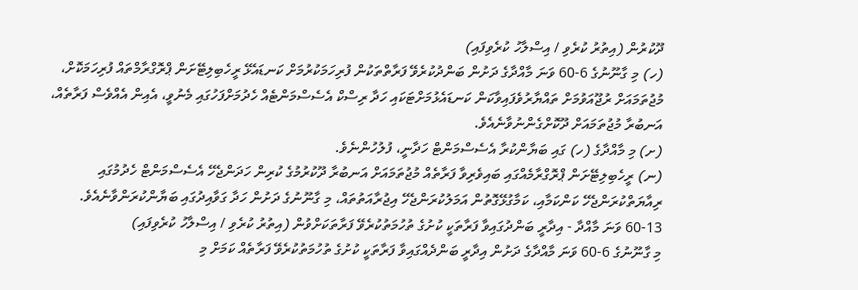ދޫކުރުން (އިތުރު ކުރެވި / އިސްލާހު ކުރެވިފައި)
(ހ) މި ގާނޫނުގެ 6-60 ވަނަ މާއްދާގެ ދަށުން ބަންދުކުރެވޭ ފަރާތްތަކުން ފުރިހަމަކުރުމަށް ކަނޑައެޅޭ ރީހެބިލިޓޭށަން ޕްރޮގްރާމްތައް ފުރިހަމަކޮށް، މުޖުތަމައަށް ރުޖޫއަވުމަށް ތައްޔާރުވެފައިވާކަން ކަނޑައެޅުމަށްޓަކައި ހަދާ ރިސްކް އެސެސްމަންޓެއް ހެދުމަށްފަހުގައި މެނުވީ، އެއިން އެއްވެސް ފަރާތެއް، އަނބުރާ މުޖުތަމައަށް ދޫކޮށްގެންނުވާނެއެވެ.
(ށ) މި މާއްދާގެ (ހ) ގައި ބަޔާންކުރާ އެސެސްމަންޓް ހަދާނީ، ފުލުހުންނެވެ.
(ނ) ރީހެބިލިޓޭށަން ޕްރޮގްރާމެއްގައި ބައިވެރިވާ ފަރާތެއް މުޖުތަމައަށް އަނބުރާ ދޫކުރުމުގެ ކުރިން ހަދަންޖެހޭ އެސެސްމަންޓް ހެދުމުގައި ރިއާޔަތްކުރަންޖެހޭ ކަންކަމާއި، ކަމާގުޅޭގޮތުން އަމަލުކުރަންޖެހޭ އިޖުރާއަތުތައް، މި ގާނޫނުގެ ދަށުން ހަދާ ގަވާއިދުގައި ބަޔާންކުރަންވާނެއެވެ.
60-13 ވަނަ މާއްދާ - އިދާރީ ބަންދުގައިވާ ފަރާތަކީ ކުށުގެ ތުހުމަތުކުރެވޭ ފަރާތަކަށްވުން (އިތުރު ކުރެވި / އިސްލާހު ކުރެވިފައި)
މި ގާނޫނުގެ 6-60 ވަނަ މާއްދާގެ ދަށުން އިދާރީ ބަންދެއްގައިވާ ފަރާތަކީ ކުށުގެ ތުހުމަތުކުރެވޭ ފަރާތެއް ކަމަށް މި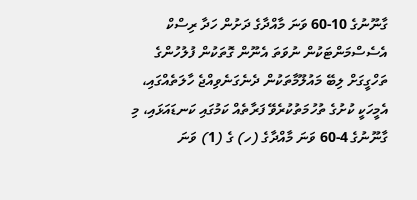ގާނޫނުގެ 10-60 ވަނަ މާއްދާގެ ދަށުން ހަދާ ރިސްކް އެސެސްމަންޓަކުން ނުވަތަ އެނޫން ގޮތަކުން ފުލުހުންގެ ތަހްގީގަށް ލިބޭ މައުލޫމާތަކުން ދެނެގަނެވިއްޖެ ހާލަތެއްގައި، އެމީހަކީ ކުށުގެ ތުހުމަތުކުރެވޭ ފަރާތެއް ކަމުގައި ކަނޑައަޅައި، މި ގާނޫނުގެ 4-60 ވަނަ މާއްދާގެ (ހ) ގެ (1) ވަނަ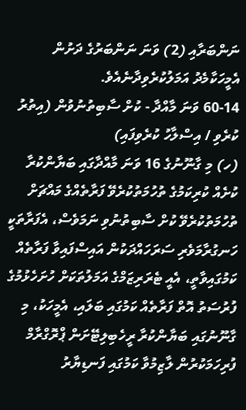ނަންބަރާއި (2) ވަނަ ނަންބަރުގެ ދަށުން އެމީހަކާމެދު އަމަލުކުރެވިދާނެއެވެ.
60-14 ވަނަ މާއްދާ - ކުށް ސާބިތުނުވުން (އިތުރު ކުރެވި / އިސްލާހު ކުރެވިފައި)
(ހ) މި ގާނޫނުގެ 16 ވަނަ މާއްދާގައި ބަޔާންކުރާ ކުށެއް ކުރިކަމުގެ ތުހުމަތުކުރެވޭ ފަރާތެއްގެ މައްޗަށް ތުހުމަތުކުރެވޭ ކުށް ސާބިތުނުވި ނަމަވެސް، އެފަރާތަކީ ހަނގުރާމަވެރި ސަރަހައްދަކުން އައިސްފައިވާ ފަރާތެއް ކަމުގައިވާތީ، އެއީ ޓެރަރިޒަމްގެ އަމަލުތަކަށް ހުށަހެޅުމުގެ ފުރުސަތު އޮތް ފަރާތެއް ކަމުގައި ބަލައި، އެމީހަކު، މި ގާނޫނުގައި ބަޔާންކުރާ ރީހެބިލިޓޭށަން ޕްރޮގްރާމް ފުރިހަމަކުރުން ލާޒިމުވާ ކަމުގައި ފަނޑިޔާރު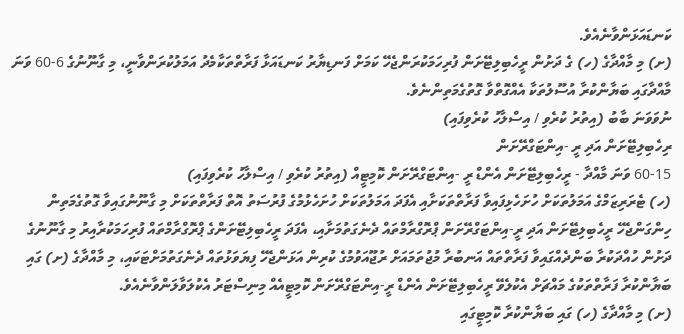ކަނޑައަޅަންވާނެއެވެ.
(ށ) މި މާއްދާގެ (ހ) ގެ ދަށުން ރީހެބިލިޓޭށަން ފުރިހަމަކުރަންޖެހޭ ކަމަށް ފަނޑިޔާރު ކަނޑައަޅާ ފަރާތްތަކާމެދު އަމަލުކުރަންވާނީ، މި ގާނޫނުގެ 6-60 ވަނަ މާއްދާގައި ބަޔާންކުރާ އުސޫލުތަކާ އެއްގޮތްވާ ގޮތުގެމަތިންނެވެ.
ނުވަވަނަ ބާބު (އިތުރު ކުރެވި / އިސްލާހު ކުރެވިފައި)
ރިހެބިލިޓޭށަން އަދި ރީ -އިންޓަގްރޭށަން
60-15 ވަނަ މާއްދާ - ރީހެބިލިޓޭށަން އެންޑް ރީ -އިންޓަގްރޭށަން ކޮމިޓީއް (އިތުރު ކުރެވި / އިސްލާހު ކުރެވިފައި)
(ހ) ޓެރަރިޒަމްގެ އަމަލުތަކަށް ހުށަހެޅިފައިވާ ފަރާތްތަކަށާއި އެފަދަ އަމަލުތަކަށް ހުށަހެޅުމުގެ ފުރުސަތު އޮތް ފަރާތްތަކަށް މި ގާނޫނުގައިވާ ގޮތުގެމަތިން ހިންގަންޖެހޭ ރީހެބިލިޓޭށަން އަދި ރީ-އިންޓަގްރޭށަން ޕްރޮގްރާމްތައް ދެނެގަތުމަށާއި، އެފަދަ ރީހެބިލިޓޭށަންގެ ޕްރޮގްރާމްތައް ފުރިހަމަކުރާއިރު މި ގާނޫނުގެ ދަށުން ހުއްދަކުރާ ބަންދެއްގައިވާ ފަރާތްތައް އަނބުރާ މުޖުތަމައަށް ރުޖޫއަވުމުގެ ކުރިން އަޅަންޖެހޭ ފިޔަވަޅުތައް ދެނެގަތުމަށްޓަކައި، މި މާއްދާގެ (ށ) ގައި ބަޔާންކުރާ ފަރާތްތަކުގެ މައްޗަށް އެކުލެވޭ ރީހެބިލިޓޭށަން އެންޑް ރީ-އިންޓަގްރޭށަން ކޮމިޓީއެއް މިނިސްޓަރު އެކުލަވާލަންވާނެއެވެ.
(ށ) މި މާއްދާގެ (ހ) ގައި ބަޔާންކުރާ ކޮމިޓީގައި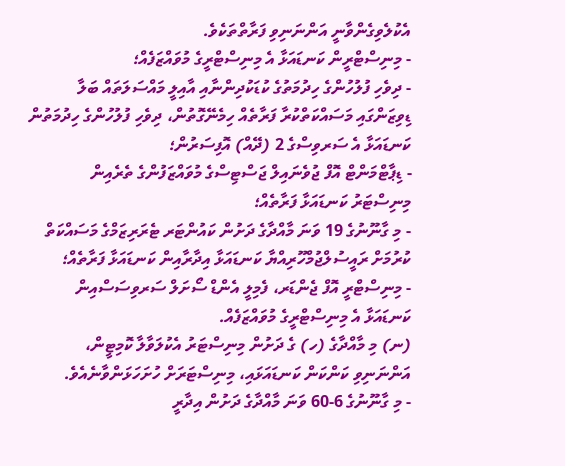އެކުލެވިގެންވާނީ އަންނަނިވި ފަރާތްތަކެވެ.
- މިނިސްޓްރީން ކަނޑައަޅާ އެ މިނިސްޓްރީގެ މުވައްޒަފެއް؛
- ދިވެހި ފުލުހުންގެ ހިދުމަތުގެ ކުޑަކުދިންނާއި އާއިލީ މައްސަލަތައް ބަލާ ޑިވިޒަންގައި މަސައްކަތްކުރާ ފަރާތެއް ހިމެނޭގޮތުން، ދިވެހި ފުލުހުންގެ ހިދުމަތުން ކަނޑައަޅާ އެ ސަރވިސްގެ 2 (ދޭއް) އޮފިސަރުން؛
- ޑިޕާޓްމަންޓް އޮފް ޖުވެނައިލް ޖަސްޓިސްގެ މުވައްޒަފުންގެ ތެރެއިން މިނިސްޓަރު ކަނޑައަޅާ ފަރާތެއް؛
- މި ގާނޫނުގެ 19 ވަނަ މާއްދާގެ ދަށުން ކައުންޓަރ ޓެރަރިޒަމްގެ މަސައްކަތް ކުރުމަށް ރައީސުލްޖުމްހޫރިއްޔާ ކަނޑައަޅާ އިދާރާއިން ކަނޑައަޅާ ފަރާތެއް؛
- މިނިސްޓްރީ އޮފް ޖެންޑަރ، ފެމިލީ އެންޑް ސޯށަލް ސަރވިސަސްއިން ކަނޑައަޅާ އެ މިނިސްޓްރީގެ މުވައްޒަފެއް.
(ނ) މި މާއްދާގެ (ހ) ގެ ދަށުން މިނިސްޓަރު އެކުލަވާލާ ކޮމިޓީން، އަންނަނިވި ކަންކަން ކަނޑައަޅައި، މިނިސްޓަރަށް ހުށަހަޅަންވާނެއެވެ.
- މި ގާނޫނުގެ 6-60 ވަނަ މާއްދާގެ ދަށުން އިދާރީ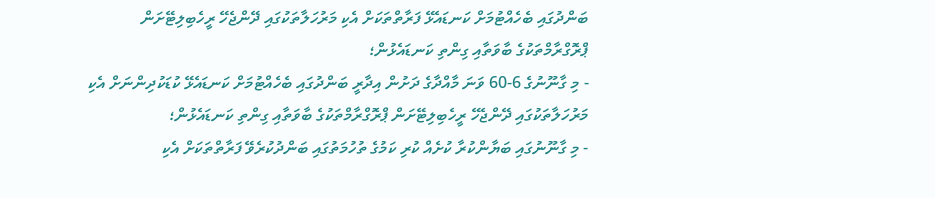ބަންދުގައި ބެހެއްޓުމަށް ކަނޑައެޅޭ ފަރާތްތަކަށް އެކި މަރުހަލާތަކުގައި ދޭންޖެހޭ ރީހެބިލިޓޭށަން ޕްރޮގްރާމްތަކުގެ ބާވަތާއި ގިންތި ކަނޑައެޅުން؛
- މި ގާނޫނުގެ 6-60 ވަނަ މާއްދާގެ ދަށުން އިދާރީ ބަންދުގައި ބެހެއްޓުމަށް ކަނޑައެޅޭ ކުޑަކުދިންނަށް އެކި މަރުހަލާތަކުގައި ދޭންޖެހޭ ރީހެބިލިޓޭށަން ޕްރޮގްރާމްތަކުގެ ބާވަތާއި ގިންތި ކަނޑައެޅުން؛
- މި ގާނޫނުގައި ބަޔާންކުރާ ކުށެއް ކުރި ކަމުގެ ތުހުމަތުގައި ބަންދުކުރެވޭ ފަރާތްތަކަށް އެކި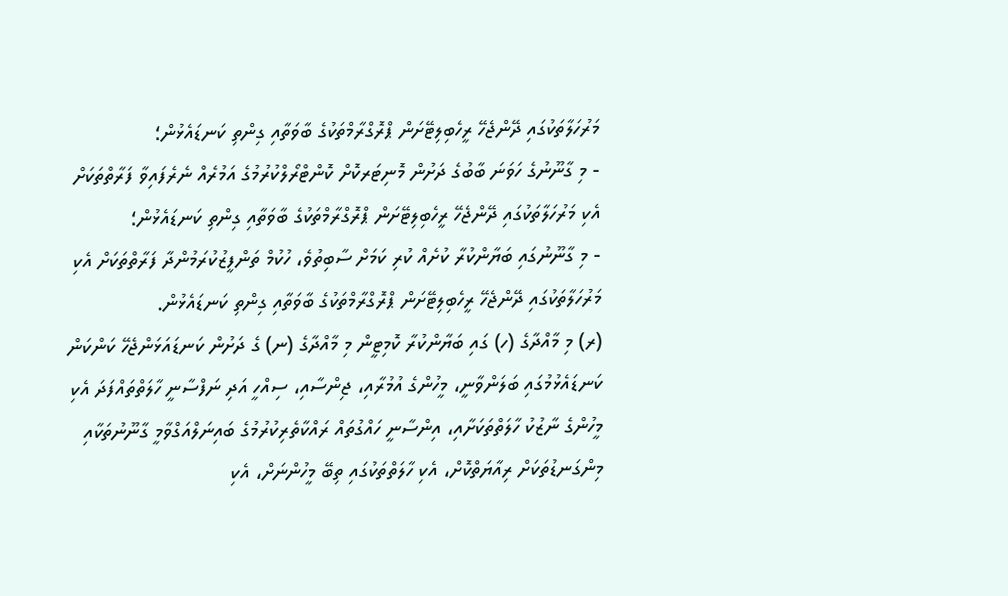މަރުހަލާތަކުގައި ދޭންޖެހޭ ރީހެބިލިޓޭށަން ޕްރޮގްރާމްތަކުގެ ބާވަތާއި ގިންތި ކަނޑައެޅުން؛
- މި ގާނޫނުގެ ހަވަނަ ބާބުގެ ދަށުން މޮނިޓަރކޮށް ކޮންޓްރޯލްކުރުމުގެ އަމުރެއް ނެރެފައިވާ ފަރާތްތަކަށް އެކި މަރުހަލާތަކުގައި ދޭންޖެހޭ ރީހެބިލިޓޭށަން ޕްރޮގްރާމްތަކުގެ ބާވަތާއި ގިންތި ކަނޑައެޅުން؛
- މި ގާނޫނުގައި ބަޔާންކުރާ ކުށެއް ކުރި ކަމަށް ސާބިތުވެ، ހުކުމް ތަންފީޒުކުރަމުންދާ ފަރާތްތަކަށް އެކި މަރުހަލާތަކުގައި ދޭންޖެހޭ ރީހެބިލިޓޭށަން ޕްރޮގްރާމްތަކުގެ ބާވަތާއި ގިންތި ކަނޑައެޅުން.
(ރ) މި މާއްދާގެ (ހ) ގައި ބަޔާންކުރާ ކޮމިޓީން މި މާއްދާގެ (ނ) ގެ ދަށުން ކަނޑައަޅަންޖެހޭ ކަންކަން ކަނޑައެޅުމުގައި ބަލަންވާނީ، މީހުންގެ އުމުރާއި، ޖިންސާއި، ސިއްހީ އަދި ނަފްސާނީ ހާލަތްތައްފަދަ އެކި މީހުންގެ ނާޒުކު ހާލަތްތަކަށާއި، އިންސާނީ ހައްގުތައް ރައްކާތެރިކުރުމުގެ ބައިނަލްއަގްވާމީ ގާނޫނުތަކާއި މިންގަނޑުތަކަށް ރިއާޔަތްކޮށް، އެކި ހާލަތްތަކުގައި ތިބޭ މީހުންނަށް، އެކި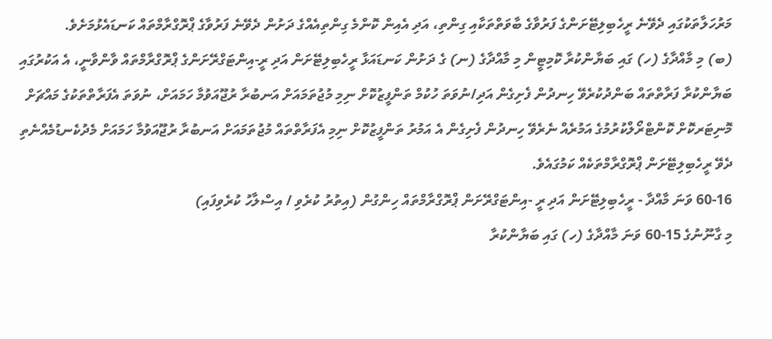މަރުހަލާތަކުގައި ދެވޭނެ ރީހެބިލިޓޭށަންގެ ފަރުވާގެ ބާވަތްތަކާއި ގިންތި، އަދި އެއިން ކޮންމެ ގިންތިއެއްގެ ދަށުން ދެވޭނެ ފަރުވާގެ ޕްރޮގްރާމްތައް ކަނޑައެޅުމަށެވެ.
(ބ) މި މާއްދާގެ (ހ) ގައި ބަޔާންކުރާ ކޮމިޓީން މި މާއްދާގެ (ނ) ގެ ދަށުން ކަނޑައަޅާ ރީހެބިލިޓޭށަން އަދި ރީ-އިންޓަގްރޭށަންގެ ޕްރޮގްރާމްތައް ވާންވާނީ، އެ އަކުރުގައި ބަޔާންކުރާ ފަރާތްތައް ބަންދުކުރެވޭ ހިނދުން ފެށިގެން އަދި/ނުވަތަ ހުކުމް ތަންފީޒުކޮށް ނިމި މުޖުތަމައަށް އަނބުރާ ރުޖޫއަވުމާ ހަމައަށް، ނުވަތަ އެފަރާތްތަކުގެ މައްޗަށް މޮނިޓަރކޮށް ކޮންޓްރޯލްކުރުމުގެ އަމުރެއް ނެރެވޭ ހިނދުން ފެށިގެން އެ އަމުރު ތަންފީޒުކޮށް ނިމި އެފަރާތްތައް މުޖުތަމައަށް އަނބުރާ ރުޖޫއަވުމާ ހަމައަށް މެދުކެނޑުމެއްނެތި ދެވޭ ރީހެބިލިޓޭށަން ޕްރޮގްރާމްތަކެއް ކަމުގައެވެ.
60-16 ވަނަ މާއްދާ - ރީހެބިލިޓޭށަން އަދި ރީ -އިންޓަގްރޭށަން ޕްރޮގްރާމްތައް ހިންގުން (އިތުރު ކުރެވި / އިސްލާހު ކުރެވިފައި)
މި ގާނޫނުގެ 15-60 ވަނަ މާއްދާގެ (ހ) ގައި ބަޔާންކުރާ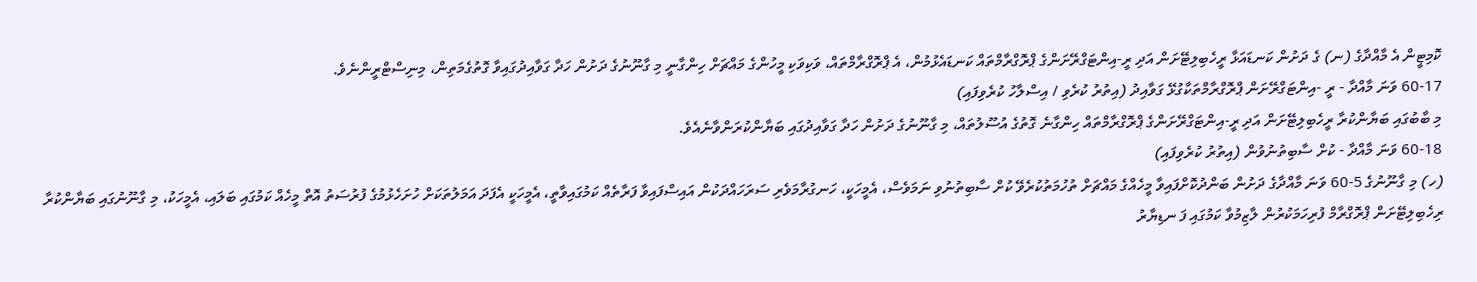ކޮމިޓީން އެ މާއްދާގެ (ނ) ގެ ދަށުން ކަނޑައަޅާ ރީހެބިލިޓޭށަން އަދި ރީ-އިންޓަގްރޭށަންގެ ޕްރޮގްރާމްތައް ކަނޑައެޅުމުން، އެ ޕްރޮގްރާމްތައް، ވަކިވަކި މީހުންގެ މައްޗަށް ހިންގާނީ މި ގާނޫނުގެ ދަށުން ހަދާ ގަވާއިދުގައިވާ ގޮތުގެމަތިން، މިނިސްޓްރީންނެވެ.
60-17 ވަނަ މާއްދާ - ރީ -އިންޓަގްރޭށަން ޕްރޮގްރާމްތަކާގުޅޭ ގަވާއިދު (އިތުރު ކުރެވި / އިސްލާހު ކުރެވިފައި)
މި ބާބުގައި ބަޔާންކުރާ ރީހެބިލިޓޭށަން އަދި ރީ-އިންޓަގްރޭށަންގެ ޕްރޮގްރާމްތައް ހިންގާނެ ގޮތުގެ އުސޫލުތައް، މި ގާނޫނުގެ ދަށުން ހަދާ ގަވާއިދުގައި ބަޔާންކުރަންވާނެއެވެ.
60-18 ވަނަ މާއްދާ - ކުށް ސާބިތުނުވުން (އިތުރު ކުރެވިފައި)
(ހ) މި ގާނޫނުގެ 5-60 ވަނަ މާއްދާގެ ދަށުން ބަންދުކޮށްފައިވާ މީހެއްގެ މައްޗަށް ތުހުމަތުކުރެވޭ ކުށް ސާބިތުނުވި ނަމަވެސް، އެމީހަކީ، ހަނގުރާމަވެރި ސަރަހައްދަކުން އައިސްފައިވާ ފަރާތެއް ކަމުގައިވާތީ، އެމީހަކީ އެފަދަ އަމަލުތަކަށް ހުށަހެޅުމުގެ ފުރުސަތު އޮތް މީހެއް ކަމުގައި ބަލައި، އެމީހަކު، މި ގާނޫނުގައި ބަޔާންކުރާ ރިހެބިލިޓޭށަން ޕްރޮގްރާމް ފުރިހަމަކުރުން ލާޒިމުވާ ކަމުގައި ފަ ނޑިޔާރު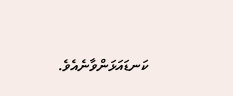ކަނޑައަޅަންވާނެއެވެ.